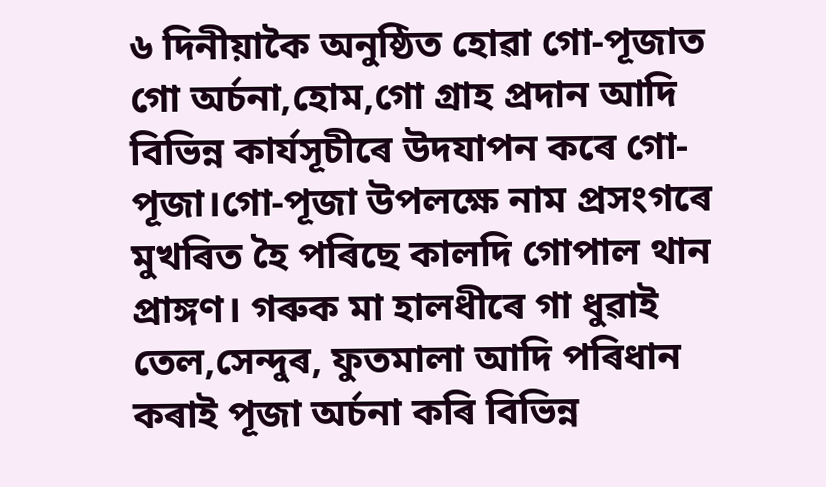৬ দিনীয়াকৈ অনুষ্ঠিত হোৱা গো-পূজাত গো অৰ্চনা,হোম,গো গ্ৰাহ প্ৰদান আদি বিভিন্ন কাৰ্যসূচীৰে উদযাপন কৰে গো-পূজা।গো-পূজা উপলক্ষে নাম প্ৰসংগৰে মুখৰিত হৈ পৰিছে কালদি গোপাল থান প্ৰাঙ্গণ। গৰুক মা হালধীৰে গা ধুৱাই তেল,সেন্দুৰ, ফুতমালা আদি পৰিধান কৰাই পূজা অৰ্চনা কৰি বিভিন্ন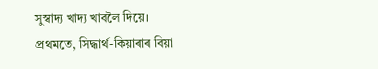সুস্বাদ্য খাদ্য খাবলৈ দিয়ে।
প্ৰথমতে, সিদ্ধাৰ্থ-কিয়াৰাৰ বিয়া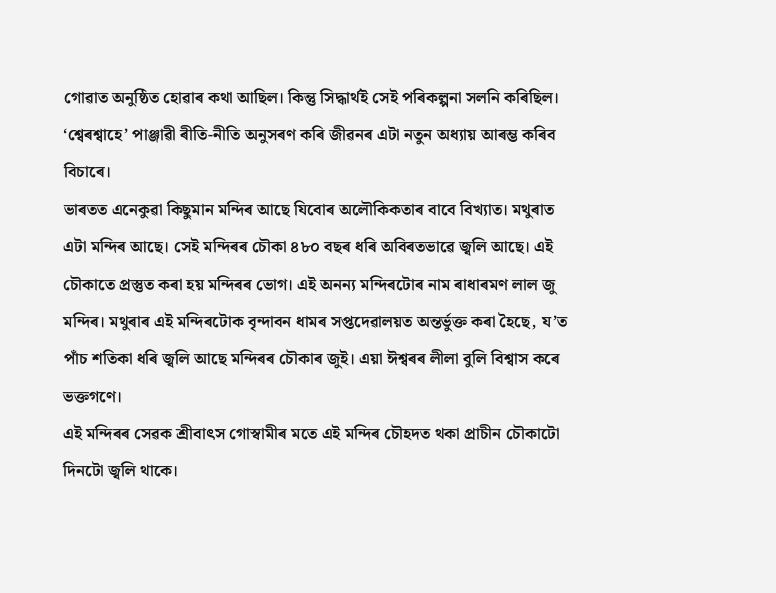গোৱাত অনুষ্ঠিত হোৱাৰ কথা আছিল। কিন্তু সিদ্ধাৰ্থই সেই পৰিকল্পনা সলনি কৰিছিল। ‘শ্বেৰশ্বাহে’ পাঞ্জাৱী ৰীতি-নীতি অনুসৰণ কৰি জীৱনৰ এটা নতুন অধ্যায় আৰম্ভ কৰিব বিচাৰে।
ভাৰতত এনেকুৱা কিছুমান মন্দিৰ আছে যিবোৰ অলৌকিকতাৰ বাবে বিখ্যাত। মথুৰাত এটা মন্দিৰ আছে। সেই মন্দিৰৰ চৌকা ৪৮০ বছৰ ধৰি অবিৰতভাৱে জ্বলি আছে। এই চৌকাতে প্ৰস্তুত কৰা হয় মন্দিৰৰ ভোগ। এই অনন্য মন্দিৰটোৰ নাম ৰাধাৰমণ লাল জু মন্দিৰ। মথুৰাৰ এই মন্দিৰটোক বৃন্দাবন ধামৰ সপ্তদেৱালয়ত অন্তৰ্ভুক্ত কৰা হৈছে, য’ত পাঁচ শতিকা ধৰি জ্বলি আছে মন্দিৰৰ চৌকাৰ জুই। এয়া ঈশ্বৰৰ লীলা বুলি বিশ্বাস কৰে ভক্তগণে।
এই মন্দিৰৰ সেৱক শ্ৰীবাৎস গোস্বামীৰ মতে এই মন্দিৰ চৌহদত থকা প্ৰাচীন চৌকাটো দিনটো জ্বলি থাকে।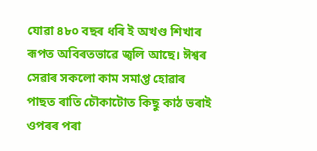যোৱা ৪৮০ বছৰ ধৰি ই অখণ্ড শিখাৰ ৰূপত অবিৰতভাৱে জ্বলি আছে। ঈশ্বৰ সেৱাৰ সকলো কাম সমাপ্ত হোৱাৰ পাছত ৰাতি চৌকাটোত কিছু কাঠ ভৰাই ওপৰৰ পৰা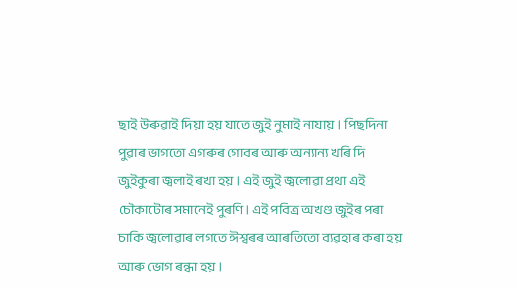ছাই উৰুৱাই দিয়া হয় যাতে জুই নুমাই নাযায়। পিছদিনা পুৱাৰ ভাগতো এগৰুৰ গোবৰ আৰু অন্যান্য খৰি দি জুইকুৰা জ্বলাই ৰখা হয়। এই জুই জ্বলোৱা প্ৰথা এই চৌকাটোৰ সমানেই পুৰণি। এই পবিত্ৰ অখণ্ড জুইৰ পৰা চাকি জ্বলোৱাৰ লগতে ঈশ্বৰৰ আৰতিতো ব্যৱহাৰ কৰা হয় আৰু ভোগ ৰন্ধা হয়।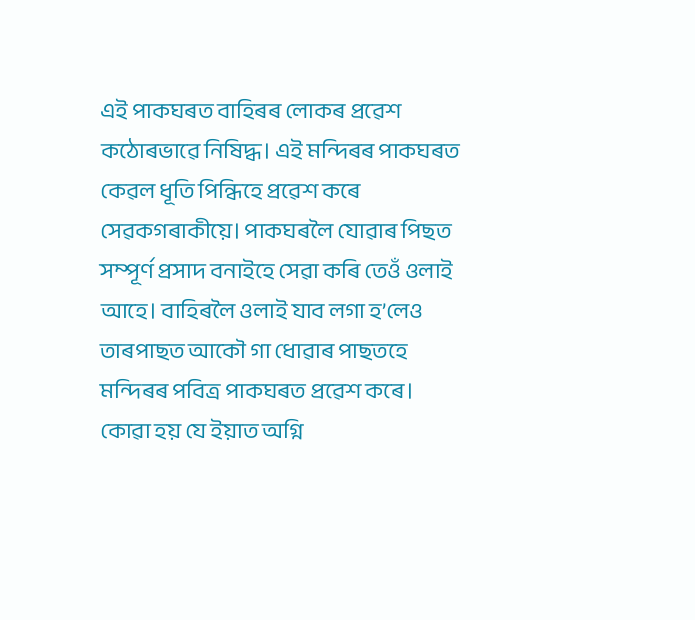এই পাকঘৰত বাহিৰৰ লোকৰ প্ৰৱেশ কঠোৰভাৱে নিষিদ্ধ। এই মন্দিৰৰ পাকঘৰত কেৱল ধূতি পিন্ধিহে প্ৰৱেশ কৰে সেৱকগৰাকীয়ে। পাকঘৰলৈ যোৱাৰ পিছত সম্পূৰ্ণ প্ৰসাদ বনাইহে সেৱা কৰি তেওঁ ওলাই আহে। বাহিৰলৈ ওলাই যাব লগা হ’লেও তাৰপাছত আকৌ গা ধোৱাৰ পাছতহে মন্দিৰৰ পবিত্ৰ পাকঘৰত প্ৰৱেশ কৰে। কোৱা হয় যে ইয়াত অগ্নি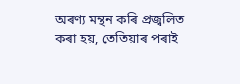অৰণ্য মন্থন কৰি প্ৰজ্বলিত কৰা হয়, তেতিয়াৰ পৰাই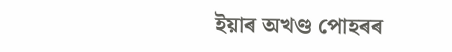ইয়াৰ অখণ্ড পোহৰৰ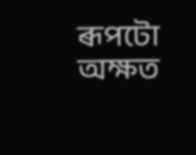ৰূপটো অক্ষত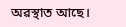অৱস্থাত আছে।